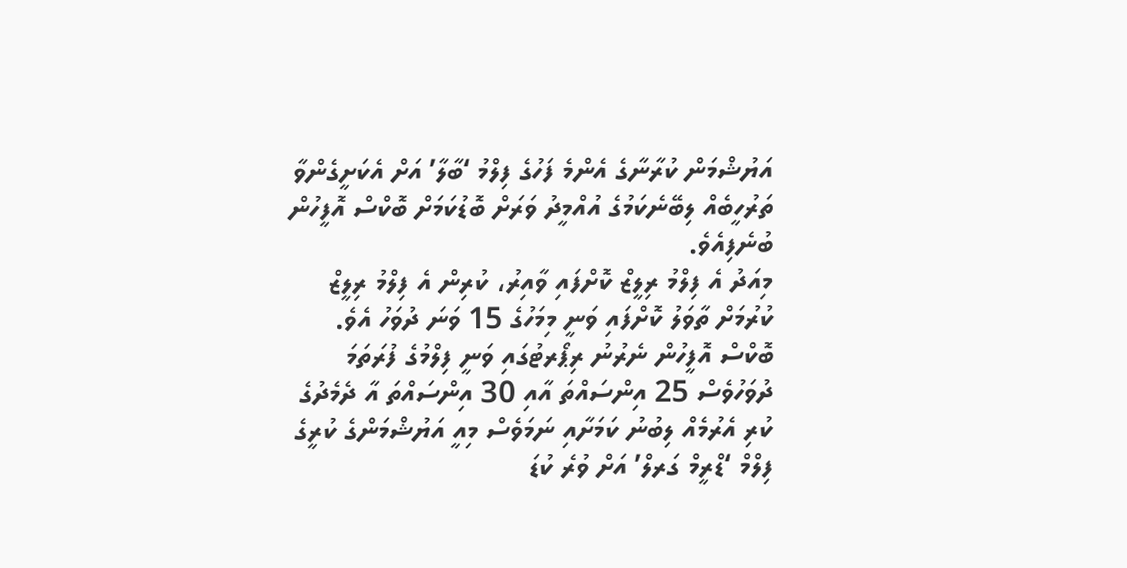އަޔުޝްމަން ކުރާނާގެ އެންމެ ފަހުގެ ފިލްމު ‘ބާލާ’ އަށް އެކަށީގެންވާ ތަރުހީބެއް ލިބޭނެކަމުގެ އުއްމީދު ވަރަށް ބޮޑުކަމަށް ބޮކްސް އޮފީހުން ބުނެފިއެވެ.
މިއަދު އެ ފިލްމު ރިލީޒް ކޮށްފައި ވާއިރު، ކުރިން އެ ފިލްމު ރިލީޒް ކުރުމަށް ތާވަލު ކޮށްފައި ވަނީ މިމަހުގެ 15 ވަނަ ދުވަހު އެވެ.
ބޮކްސް އޮފީހުން ނެރުނު ރިޕޯރޓުގައި ވަނީ ފިލްމުގެ ފުރަތަމަ ދުވަހުވެސް 25 އިންސައްތަ އާއި 30 އިންސައްތަ އާ ދެމެދުގެ ކުރި އެރުމެއް ލިބުނު ކަމަށާއި ނަމަވެސް މިއީ އަޔުޝްމަންގެ ކުރީގެ ފިލްމް ‘ޑްރީމް ގަރލް’ އަށް ވުރެ ކުޑަ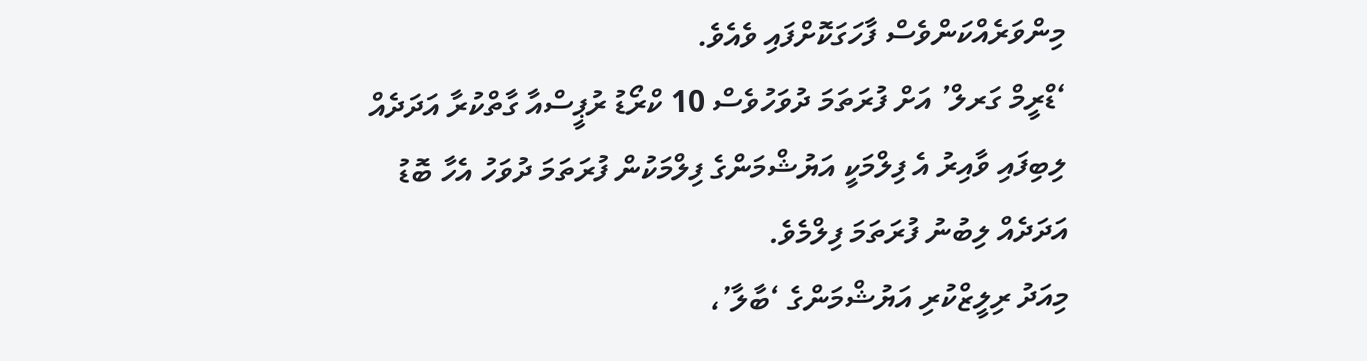މިންވަރެއްކަންވެސް ފާހަގަކޮށްފައި ވެއެވެ.
‘ޑްރީމް ގަރލް’ އަށް ފުރަތަމަ ދުވަހުވެސް 10 ކްރޯޑު ރުޕީސްއާ ގާތްކުރާ އަދަދެއް ލިބިފައި ވާއިރު އެ ފިލްމަކީ އަޔުޝްމަންގެ ފިލްމަކުން ފުރަތަމަ ދުވަހު އެހާ ބޮޑު އަދަދެއް ލިބުނު ފުރަތަމަ ފިލްމެވެ.
މިއަދު ރިލީޒްކުރި އަޔުޝްމަންގެ ‘ބާލާ’،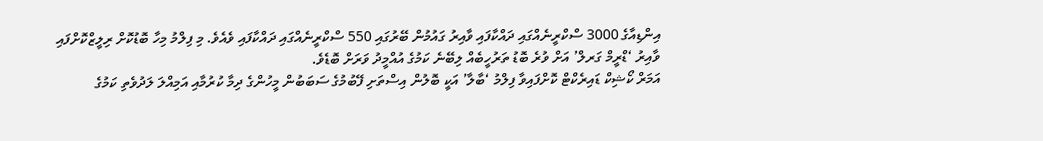އިންޑިއާގެ 3000 ސްކްރީނެއްގައި ދައްކާފައި ވާއިރު ގައުމުން ބޭރުގައި 550 ސްކްރީނެއްގައި ދައްކާފައި ވެއެވެ. މި ފިލްމު މިހާ ބޮޑުކޮށް ރިލީޒްކޮށްފައި ވާއިރު ‘ޑްރީމް ގަރލް’ އަށް ވުރެ ބޮޑު ތަރުހީބެއް ލިބޭނެ ކަމުގެ އުއްމީދު ވަރަށް ބޮޑެވެ.
އަމަރް ކޯޝިކް ޑައިރެކްޓް ކޮށްފައިވާ ފިލްމު ‘ބާލާ’ އަކީ ބޮލުން އިސްތަށި ފޭބުމުގެ ސަބަބުން މީހުންގެ ދިމާ ކުރުމާއި އަމިއްލަ ލަދުވެތި ކަމުގެ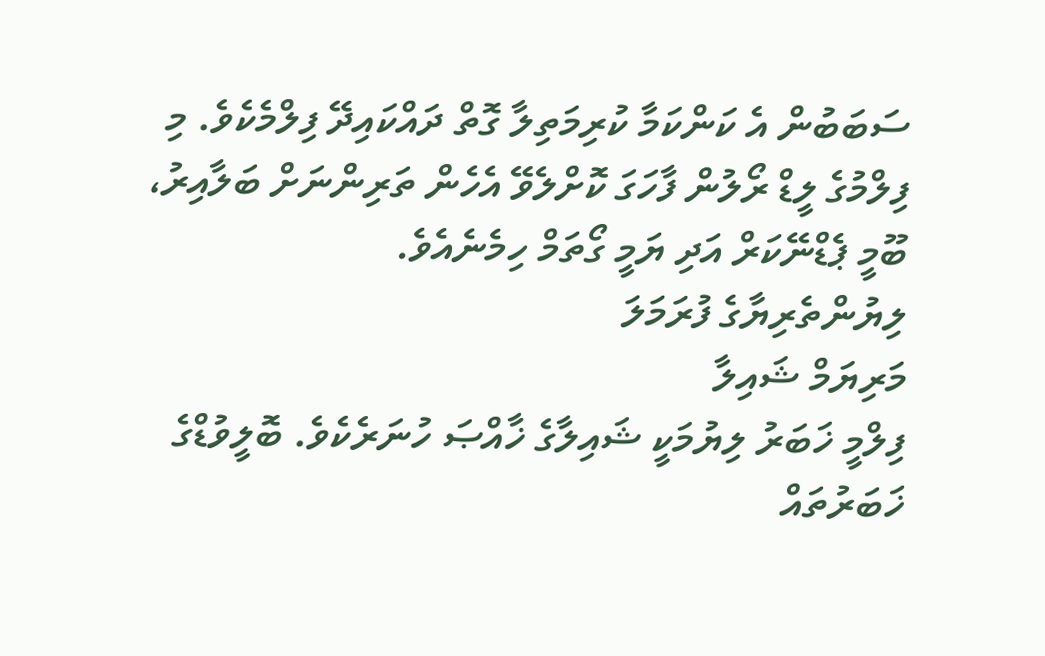ސަބަބުން އެ ކަންކަމާ ކުރިމަތިލާ ގޮތް ދައްކައިދޭ ފިލްމެކެވެ. މި ފިލްމުގެ ލީޑް ރޯލުން ފާހަގަ ކޮށްލެވޭ އެހެން ތަރިންނަށް ބަލާއިރު، ބޫމީ ޕެޑްނޭކަރް އަދި ޔަމީ ގޯތަމް ހިމެނެއެވެ.
ލިޔުންތެރިޔާގެ ފުރަމަލަ
މަރިޔަމް ޝައިލާ
ފިލްމީ ޚަބަރު ލިޔުމަކީ ޝައިލާގެ ޚާއްޞަ ހުނަރެކެވެ. ބޮލީވުޑްގެ ޚަބަރުތައް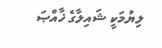ލިޔުމަކީ ޝައިލާގެ ޚާއްޞަ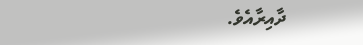ދާއިރާއެވެ.